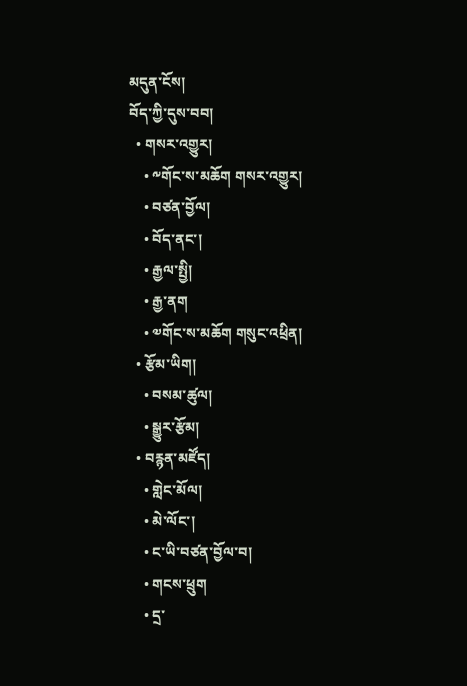མདུན་ངོས།
བོད་ཀྱི་དུས་བབ།
  • གསར་འགྱུར།
    • ༸གོང་ས་མཆོག གསར་འགྱུར།
    • བཙན་བྱོལ།
    • བོད་ནང་།
    • རྒྱལ་སྤྱི།
    • རྒྱ་ནག
    • ༧གོང་ས་མཆོག གསུང་འཕྲིན།
  • རྩོམ་ཡིག།
    • བསམ་ཚུལ།
    • སྒྱུར་རྩོམ།
  • བརྙན་མཛོད།
    • གླེང་མོལ།
    • མེ་ལོང་།
    • ང་ཡི་བཙན་བྱོལ་བ།
    • གངས་ཕྲུག
    • དྲ་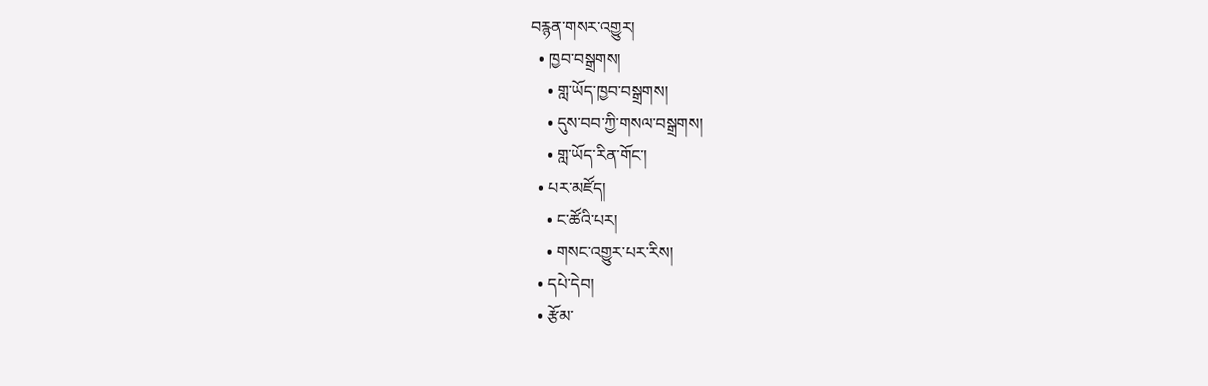བརྙན་གསར་འགྱུར།
  • ཁྱབ་བསྒྲགས།
    • གླ་ཡོད་ཁྱབ་བསྒྲགས།
    • དུས་བབ་ཀྱི་གསལ་བསྒྲགས།
    • གླ་ཡོད་རིན་གོང་།
  • པར་མཛོད།
    • ང་ཚོའི་པར།
    • གསང་འགྱུར་པར་རིས།
  • དཔེ་དེབ།
  • རྩོམ་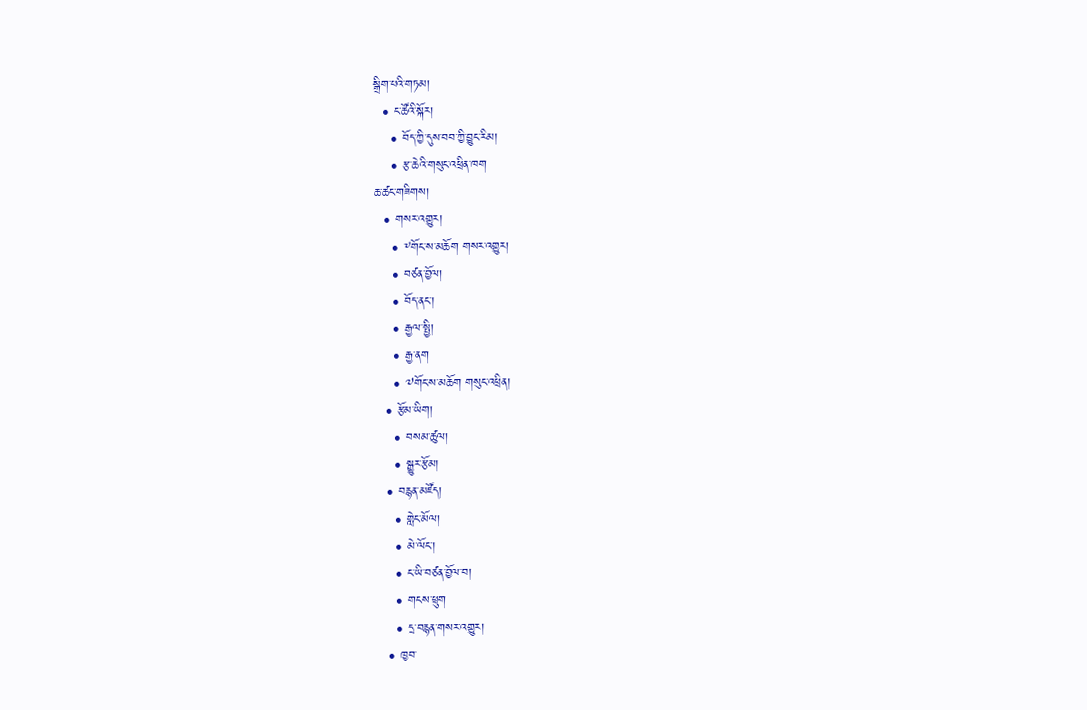སྒྲིག་པའི་གཏམ།
  • ང་ཚོའི་སྐོར།
    • བོད་ཀྱི་དུས་བབ་ཀྱི་བྱུང་རིམ།
    • རྩ་ཆེའི་གསུང་འཕྲིན་ཁག
ཆ་ཚང་གཟིགས།
  • གསར་འགྱུར།
    • ༸གོང་ས་མཆོག གསར་འགྱུར།
    • བཙན་བྱོལ།
    • བོད་ནང་།
    • རྒྱལ་སྤྱི།
    • རྒྱ་ནག
    • ༧གོང་ས་མཆོག གསུང་འཕྲིན།
  • རྩོམ་ཡིག།
    • བསམ་ཚུལ།
    • སྒྱུར་རྩོམ།
  • བརྙན་མཛོད།
    • གླེང་མོལ།
    • མེ་ལོང་།
    • ང་ཡི་བཙན་བྱོལ་བ།
    • གངས་ཕྲུག
    • དྲ་བརྙན་གསར་འགྱུར།
  • ཁྱབ་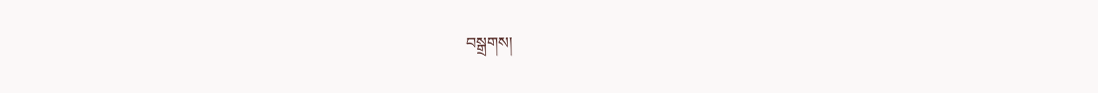བསྒྲགས།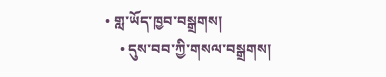• གླ་ཡོད་ཁྱབ་བསྒྲགས།
    • དུས་བབ་ཀྱི་གསལ་བསྒྲགས།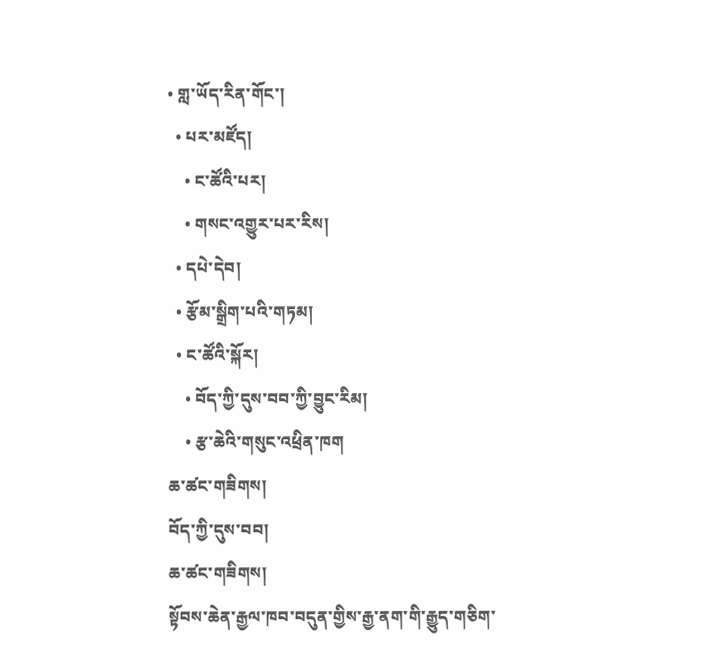• གླ་ཡོད་རིན་གོང་།
  • པར་མཛོད།
    • ང་ཚོའི་པར།
    • གསང་འགྱུར་པར་རིས།
  • དཔེ་དེབ།
  • རྩོམ་སྒྲིག་པའི་གཏམ།
  • ང་ཚོའི་སྐོར།
    • བོད་ཀྱི་དུས་བབ་ཀྱི་བྱུང་རིམ།
    • རྩ་ཆེའི་གསུང་འཕྲིན་ཁག
ཆ་ཚང་གཟིགས།
བོད་ཀྱི་དུས་བབ།
ཆ་ཚང་གཟིགས།
སྟོབས་ཆེན་རྒྱལ་ཁབ་བདུན་གྱིས་རྒྱ་ནག་གི་རྒྱུད་གཅིག་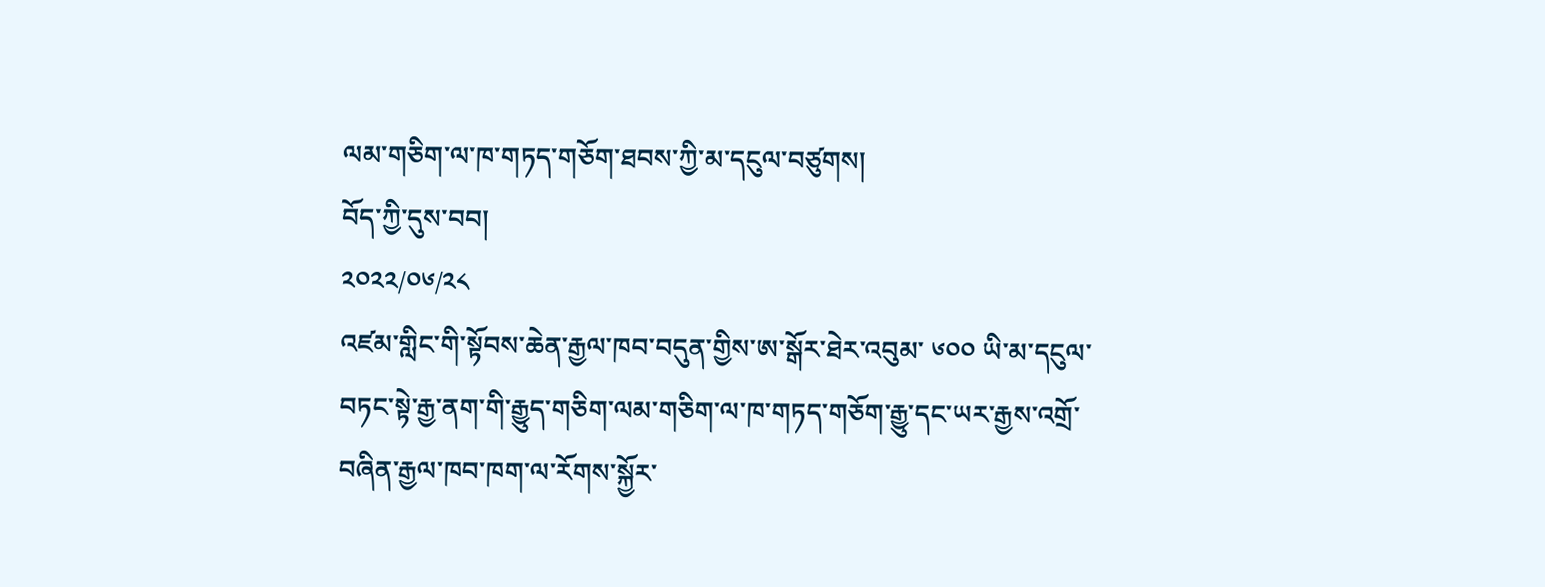ལམ་གཅིག་ལ་ཁ་གཏད་གཅོག་ཐབས་ཀྱི་མ་དངུལ་བཙུགས།
བོད་ཀྱི་དུས་བབ།
༢༠༢༢/༠༦/༢༨
འཛམ་གླིང་གི་སྟོབས་ཆེན་རྒྱལ་ཁབ་བདུན་གྱིས་ཨ་སྒོར་ཐེར་འབུམ་ ༦༠༠ ཡི་མ་དངུལ་བཏང་སྟེ་རྒྱ་ནག་གི་རྒྱུད་གཅིག་ལམ་གཅིག་ལ་ཁ་གཏད་གཅོག་རྒྱུ་དང་ཡར་རྒྱས་འགྲོ་བཞིན་རྒྱལ་ཁབ་ཁག་ལ་རོགས་སྐྱོར་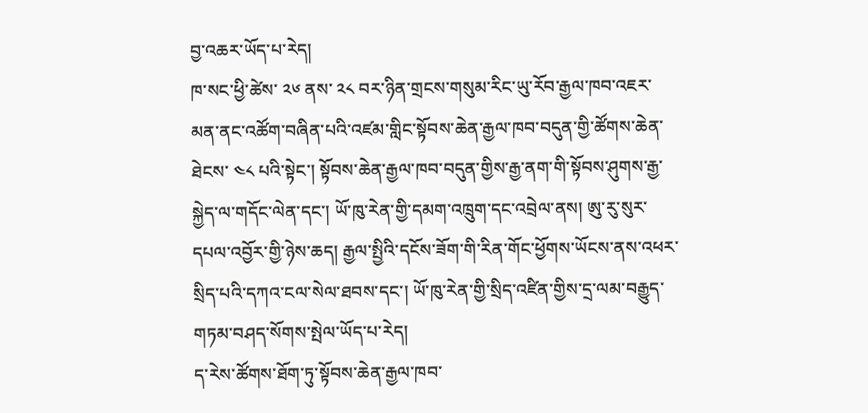བྱ་འཆར་ཡོད་པ་རེད།
ཁ་སང་ཕྱི་ཚེས་ ༢༦ ནས་ ༢༨ བར་ཉིན་གྲངས་གསུམ་རིང་ཡུ་རོབ་རྒྱལ་ཁབ་འཇར་མན་ནང་འཚོག་བཞིན་པའི་འཛམ་གླིང་སྟོབས་ཆེན་རྒྱལ་ཁབ་བདུན་གྱི་ཚོགས་ཆེན་ཐེངས་ ༤༨ པའི་སྟེང་། སྟོབས་ཆེན་རྒྱལ་ཁབ་བདུན་གྱིས་རྒྱ་ནག་གི་སྟོབས་ཤུགས་རྒྱ་སྐྱེད་ལ་གདོང་ལེན་དང་། ཡོ་ཁུ་རེན་གྱི་དམག་འཁྲུག་དང་འབྲེལ་ནས། ཨུ་རུ་སུར་དཔལ་འབྱོར་གྱི་ཉེས་ཆད། རྒྱལ་སྤྱིའི་དངོས་ཟོག་གི་རིན་གོང་ཕྱོགས་ཡོངས་ནས་འཕར་སྲིད་པའི་དཀའ་ངལ་སེལ་ཐབས་དང་། ཡོ་ཁུ་རེན་གྱི་སྲིད་འཛིན་གྱིས་དྲ་ལམ་བརྒྱུད་གཏམ་བཤད་སོགས་སྤེལ་ཡོད་པ་རེད།
ད་རེས་ཚོགས་ཐོག་ཏུ་སྟོབས་ཆེན་རྒྱལ་ཁབ་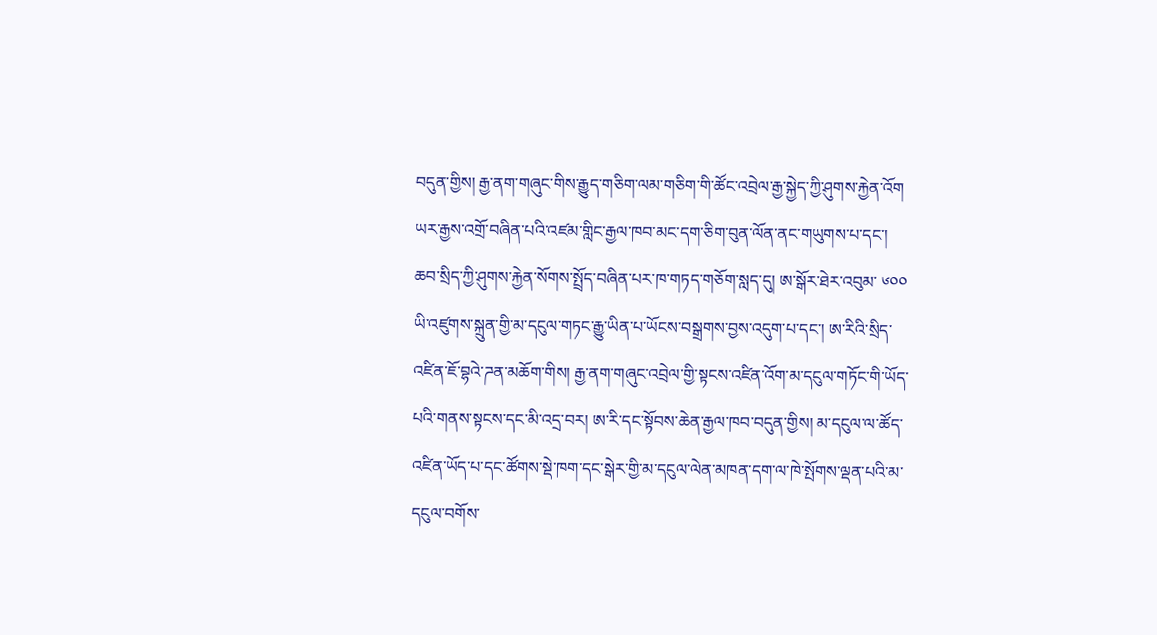བདུན་གྱིས། རྒྱ་ནག་གཞུང་གིས་རྒྱུད་གཅིག་ལམ་གཅིག་གི་ཚོང་འབྲེལ་རྒྱ་སྐྱེད་ཀྱི་ཤུགས་རྐྱེན་འོག ཡར་རྒྱས་འགྲོ་བཞིན་པའི་འཛམ་གླིང་རྒྱལ་ཁབ་མང་དག་ཅིག་བུན་ལོན་ནང་གཡུགས་པ་དང་། ཆབ་སྲིད་ཀྱི་ཤུགས་རྐྱེན་སོགས་སྤྲོད་བཞིན་པར་ཁ་གཏད་གཅོག་སླད་དུ། ཨ་སྒོར་ཐེར་འབུམ་ ༦༠༠ ཡི་འཛུགས་སྐྲུན་གྱི་མ་དངུལ་གཏང་རྒྱུ་ཡིན་པ་ཡོངས་བསྒྲགས་བྱས་འདུག་པ་དང་། ཨ་རིའི་སྲིད་འཛིན་ཇོ་བྷའེ་ཌན་མཆོག་གིས། རྒྱ་ནག་གཞུང་འབྲེལ་གྱི་སྟངས་འཛིན་འོག་མ་དངུལ་གཏོང་གི་ཡོད་པའི་གནས་སྟངས་དང་མི་འདྲ་བར། ཨ་རི་དང་སྟོབས་ཆེན་རྒྱལ་ཁབ་བདུན་གྱིས། མ་དངུལ་ལ་ཚོད་འཛིན་ཡོད་པ་དང་ཚོགས་སྡེ་ཁག་དང་སྒེར་གྱི་མ་དངུལ་ལེན་མཁན་དག་ལ་ཁེ་སྤོགས་ལྡན་པའི་མ་དངུལ་བགོས་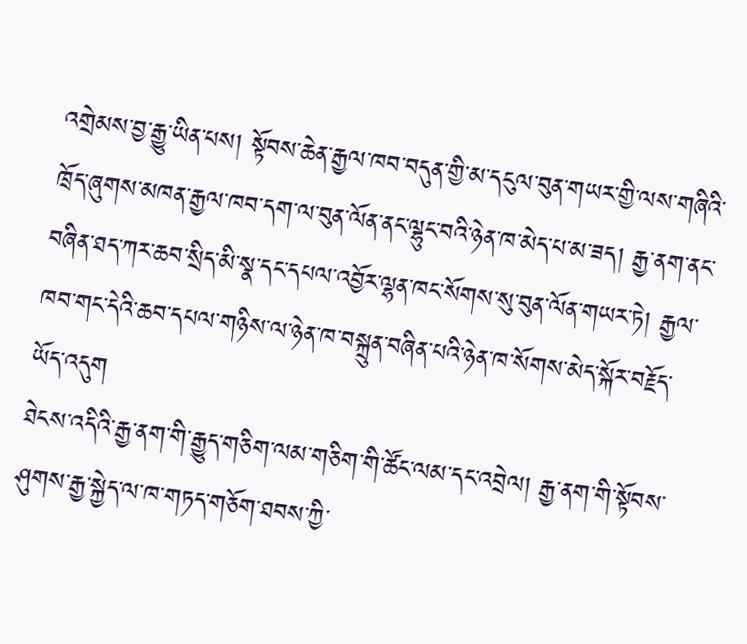འགྲེམས་བྱ་རྒྱུ་ཡིན་པས། སྟོབས་ཆེན་རྒྱལ་ཁབ་བདུན་གྱི་མ་དངུལ་བུན་གཡར་གྱི་ལས་གཞིའི་ཁྲོད་ཞུགས་མཁན་རྒྱལ་ཁབ་དག་ལ་བུན་ལོན་ནང་ལྷུང་བའི་ཉེན་ཁ་མེད་པ་མ་ཟད། རྒྱ་ནག་ནང་བཞིན་ཐད་ཀར་ཆབ་སྲིད་མི་སྣ་དང་དཔལ་འབྱོར་ལྷན་ཁང་སོགས་སུ་བུན་ལོན་གཡར་ཏེ། རྒྱལ་ཁབ་གང་དེའི་ཆབ་དཔལ་གཉིས་ལ་ཉེན་ཁ་བསྐྲུན་བཞིན་པའི་ཉེན་ཁ་སོགས་མེད་སྐོར་བརྗོད་ཡོད་འདུག
ཐེངས་འདིའི་རྒྱ་ནག་གི་རྒྱུད་གཅིག་ལམ་གཅིག་གི་ཚོང་ལམ་དང་འབྲེལ། རྒྱ་ནག་གི་སྟོབས་ཤུགས་རྒྱ་སྐྱེད་ལ་ཁ་གཏད་གཅོག་ཐབས་ཀྱི་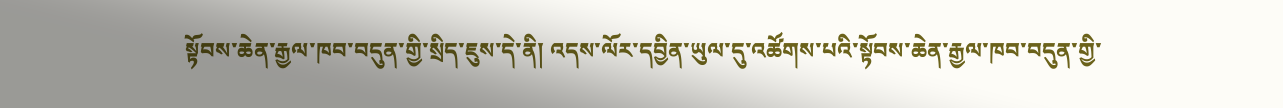སྟོབས་ཆེན་རྒྱལ་ཁབ་བདུན་གྱི་སྲིད་ཇུས་དེ་ནི། འདས་ལོར་དབྱིན་ཡུལ་དུ་འཚོགས་པའི་སྟོབས་ཆེན་རྒྱལ་ཁབ་བདུན་གྱི་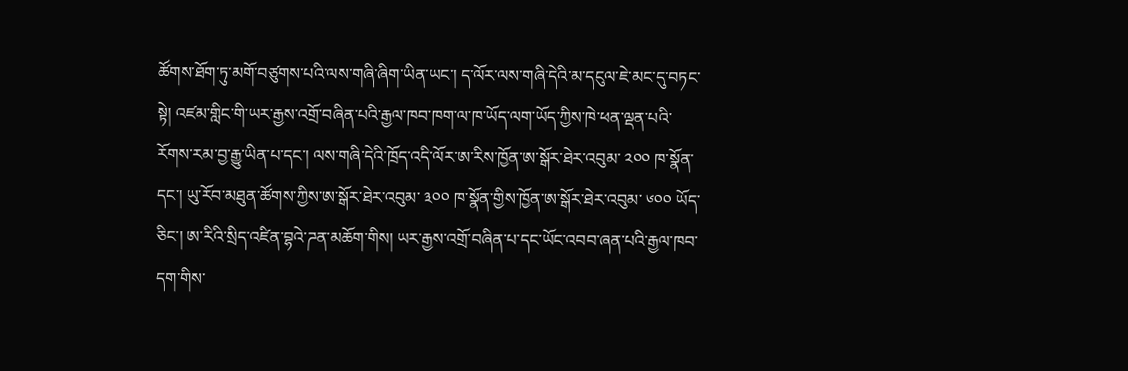ཚོགས་ཐོག་ཏུ་མགོ་བཙུགས་པའི་ལས་གཞི་ཞིག་ཡིན་ཡང་། ད་ལོར་ལས་གཞི་དེའི་མ་དངུལ་ཇེ་མང་དུ་བཏང་སྟེ། འཛམ་གླིང་གི་ཡར་རྒྱས་འགྲོ་བཞིན་པའི་རྒྱལ་ཁབ་ཁག་ལ་ཁ་ཡོད་ལག་ཡོད་ཀྱིས་ཁེ་ཕན་ལྡན་པའི་རོགས་རམ་བྱ་རྒྱུ་ཡིན་པ་དང་། ལས་གཞི་དེའི་ཁྲོད་འདི་ལོར་ཨ་རིས་ཁྱོན་ཨ་སྒོར་ཐེར་འབུམ་ ༢༠༠ ཁ་སྣོན་དང་། ཡུ་རོབ་མཐུན་ཚོགས་ཀྱིས་ཨ་སྒོར་ཐེར་འབུམ་ ༣༠༠ ཁ་སྣོན་གྱིས་ཁྱོན་ཨ་སྒོར་ཐེར་འབུམ་ ༦༠༠ ཡོད་ཅིང་། ཨ་རིའི་སྲིད་འཛིན་བྷའེ་ཌན་མཆོག་གིས། ཡར་རྒྱས་འགྲོ་བཞིན་པ་དང་ཡོང་འབབ་ཞན་པའི་རྒྱལ་ཁབ་དག་གིས་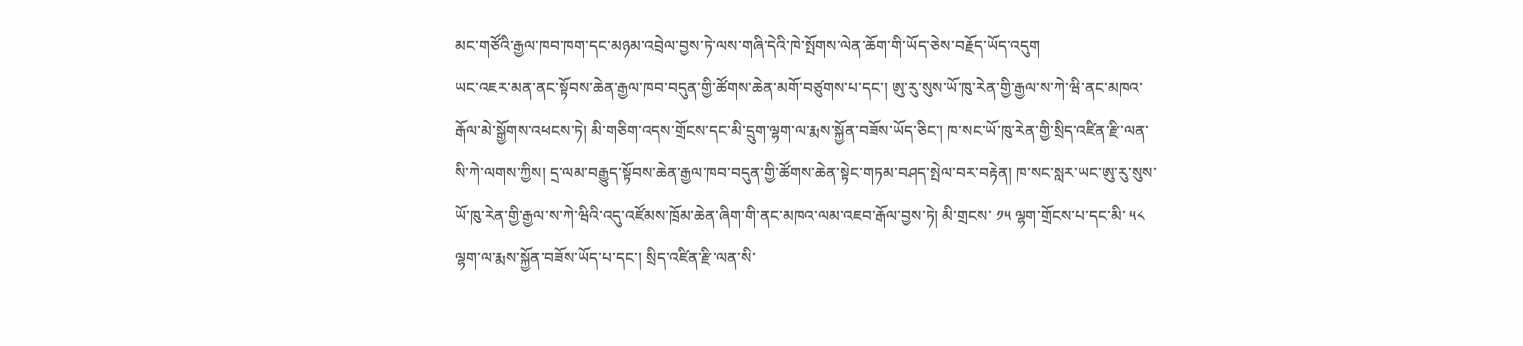མང་གཙོའི་རྒྱལ་ཁབ་ཁག་དང་མཉམ་འབྲེལ་བྱས་ཏེ་ལས་གཞི་དེའི་ཁེ་སྤོགས་ལེན་ཆོག་གི་ཡོད་ཅེས་བརྗོད་ཡོད་འདུག
ཡང་འཇར་མན་ནང་སྟོབས་ཆེན་རྒྱལ་ཁབ་བདུན་གྱི་ཚོགས་ཆེན་མགོ་བཙུགས་པ་དང་། ཨུ་རུ་སུས་ཡོ་ཁུ་རེན་གྱི་རྒྱལ་ས་ཀེ་ཝི་ནང་མཁའ་རྒོལ་མེ་སྒྱོགས་འཕངས་ཏེ། མི་གཅིག་འདས་གྲོངས་དང་མི་དྲུག་ལྷག་ལ་རྨས་སྐྱོན་བཟོས་ཡོད་ཅིང་། ཁ་སང་ཡོ་ཁུ་རེན་གྱི་སྲིད་འཛིན་རྫི་ལན་སི་ཀེ་ལགས་ཀྱིས། དྲ་ལམ་བརྒྱུད་སྟོབས་ཆེན་རྒྱལ་ཁབ་བདུན་གྱི་ཚོགས་ཆེན་སྟེང་གཏམ་བཤད་སྤེལ་བར་བརྟེན། ཁ་སང་སླར་ཡང་ཨུ་རུ་སུས་ཡོ་ཁུ་རེན་གྱི་རྒྱལ་ས་ཀེ་ཝིའི་འདུ་འཛོམས་ཁྲོམ་ཆེན་ཞིག་གི་ནང་མཁའ་ལམ་འཇབ་རྒོལ་བྱས་ཏེ། མི་གྲངས་ ༡༥ ལྷག་གྲོངས་པ་དང་མི་ ༥༨ ལྷག་ལ་རྨས་སྐྱོན་བཟོས་ཡོད་པ་དང་། སྲིད་འཛིན་རྫི་ལན་སི་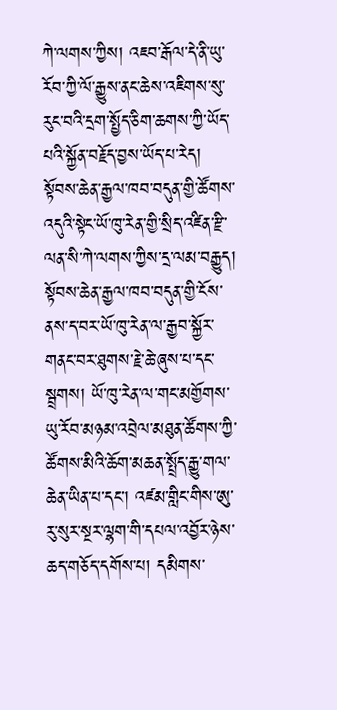ཀེ་ལགས་ཀྱིས། འཇབ་རྒོལ་དེ་ནི་ཡུ་རོབ་ཀྱི་ལོ་རྒྱུས་ནང་ཆེས་འཇིགས་སུ་རུང་བའི་དྲག་སྤྱོད་ཅིག་ཆགས་ཀྱི་ཡོད་པའི་སྐྱོན་བརྗོད་བྱས་ཡོད་པ་རེད།
སྟོབས་ཆེན་རྒྱལ་ཁབ་བདུན་གྱི་ཚོགས་འདུའི་སྟེང་ཡོ་ཁུ་རེན་གྱི་སྲིད་འཛིན་རྫི་ལན་སི་ཀེ་ལགས་ཀྱིས་དྲ་ལམ་བརྒྱུད། སྟོབས་ཆེན་རྒྱལ་ཁབ་བདུན་གྱི་ངོས་ནས་ད་བར་ཡོ་ཁུ་རེན་ལ་རྒྱབ་སྐྱོར་གནང་བར་ཐུགས་རྗེ་ཆེ་ཞུས་པ་དང་སྦྲགས། ཡོ་ཁུ་རེན་ལ་གང་མགྱོགས་ཡུ་རོབ་མཉམ་འབྲེལ་མཐུན་ཚོགས་ཀྱི་ཚོགས་མིའི་ཆོག་མཆན་སྤྲོད་རྒྱུ་གལ་ཆེན་ཡིན་པ་དང་། འཛམ་གླིང་གིས་ཨུ་རུ་སུར་སྔར་ལྷག་གི་དཔལ་འབྱོར་ཉེས་ཆད་གཅོད་དགོས་པ། དམིགས་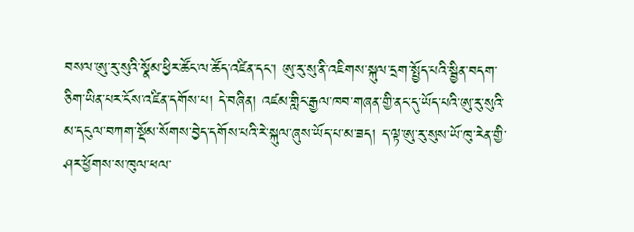བསལ་ཨུ་རུ་སུའི་སྣོམ་ཕྱིར་ཚོང་ལ་ཚོད་འཛིན་དང་། ཨུ་རུ་སུ་ནི་འཇིགས་སྐུལ་དྲག་སྤྱོད་པའི་སྦྱིན་བདག་ཅིག་ཡིན་པར་ངོས་འཛིན་དགོས་པ། དེ་བཞིན། འཛམ་གླིང་རྒྱལ་ཁབ་གཞན་གྱི་ནང་དུ་ཡོད་པའི་ཨུ་རུ་སུའི་མ་དངུལ་བཀག་སྡོམ་སོགས་བྱེད་དགོས་པའི་རེ་སྐུལ་ཞུས་ཡོད་པ་མ་ཟད། ད་ལྟ་ཨུ་རུ་སུས་ཡོ་ཁུ་རེན་གྱི་ཤར་ཕྱོགས་ས་ཁུལ་ཕལ་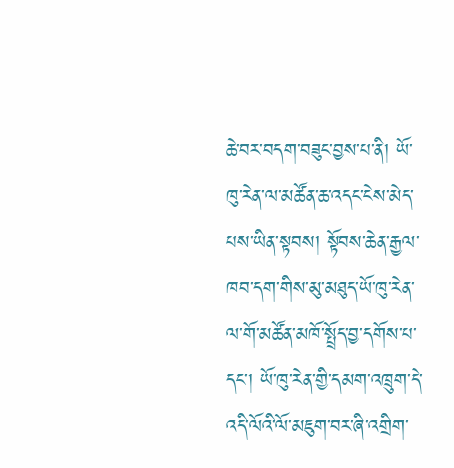ཆེ་བར་བདག་བཟུང་བྱས་པ་ནི། ཡོ་ཁུ་རེན་ལ་མཚོན་ཆ་འདང་ངེས་མེད་པས་ཡིན་སྟབས། སྟོབས་ཆེན་རྒྱལ་ཁབ་དག་གིས་མུ་མཐུད་ཡོ་ཁུ་རེན་ལ་གོ་མཚོན་མཁོ་སྤྲོད་བྱ་དགོས་པ་དང་། ཡོ་ཁུ་རེན་གྱི་དམག་འཁྲུག་དེ་འདི་ལོའི་ལོ་མཇུག་བར་ཞི་འགྲིག་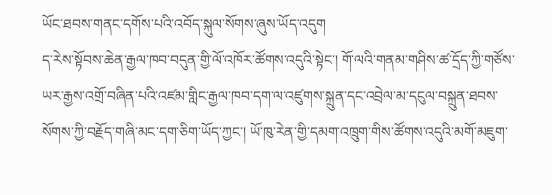ཡོང་ཐབས་གནང་དགོས་པའི་འབོད་སྐུལ་སོགས་ཞུས་ཡོད་འདུག
ད་རེས་སྟོབས་ཆེན་རྒྱལ་ཁབ་བདུན་གྱི་ལོ་འཁོར་ཚོགས་འདུའི་སྟེང་། གོ་ལའི་གནམ་གཤིས་ཚ་དྲོད་ཀྱི་གཙོས་ཡར་རྒྱས་འགྲོ་བཞིན་པའི་འཛམ་གླིང་རྒྱལ་ཁབ་དག་ལ་འཛུགས་སྐྲུན་དང་འབྲེལ་མ་དངུལ་བསྐྲུན་ཐབས་སོགས་ཀྱི་བརྗོད་གཞི་མང་དག་ཅིག་ཡོད་ཀྱང་། ཡོ་ཁུ་རེན་གྱི་དམག་འཁྲུག་གིས་ཚོགས་འདུའི་མགོ་མཇུག་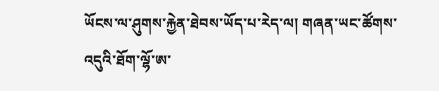ཡོངས་ལ་ཤུགས་རྐྱེན་ཐེབས་ཡོད་པ་རེད་ལ། གཞན་ཡང་ཚོགས་འདུའི་ཐོག་ལྷོ་ཨ་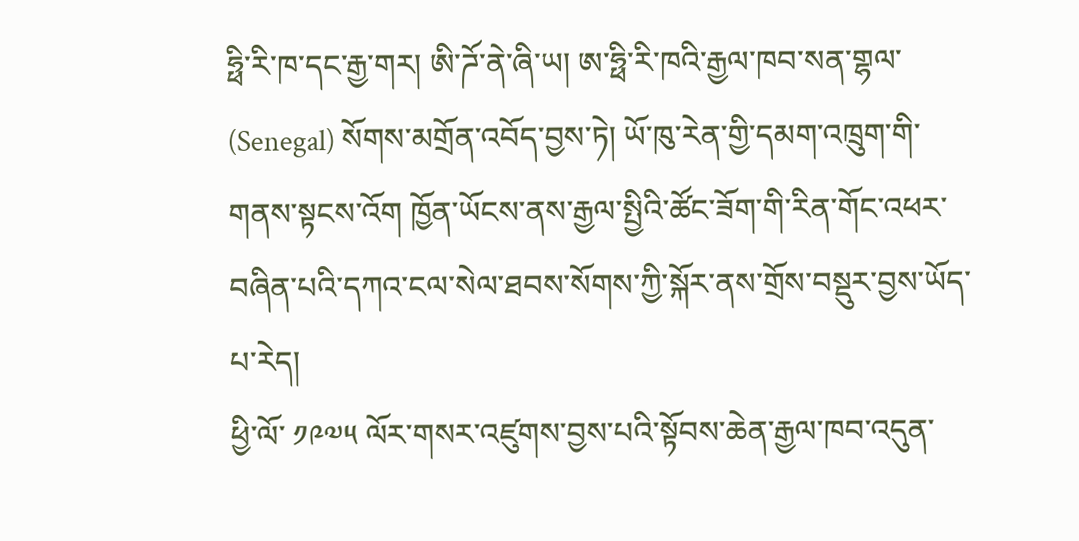ཧྥི་རི་ཁ་དང་རྒྱ་གར། ཨི་ཌོ་ནེ་ཞི་ཡ། ཨ་ཧྥི་རི་ཁའི་རྒྱལ་ཁབ་སན་གྷལ་ (Senegal) སོགས་མགྲོན་འབོད་བྱས་ཏེ། ཡོ་ཁུ་རེན་གྱི་དམག་འཁྲུག་གི་གནས་སྟངས་འོག ཁྱོན་ཡོངས་ནས་རྒྱལ་སྤྱིའི་ཚོང་ཟོག་གི་རིན་གོང་འཕར་བཞིན་པའི་དཀའ་ངལ་སེལ་ཐབས་སོགས་ཀྱི་སྐོར་ནས་གྲོས་བསྡུར་བྱས་ཡོད་པ་རེད།
ཕྱི་ལོ་ ༡༩༧༥ ལོར་གསར་འཛུགས་བྱས་པའི་སྟོབས་ཆེན་རྒྱལ་ཁབ་འདུན་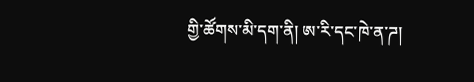གྱི་ཚོགས་མི་དག་ནི། ཨ་རི་དང་ཁེ་ན་ཌ།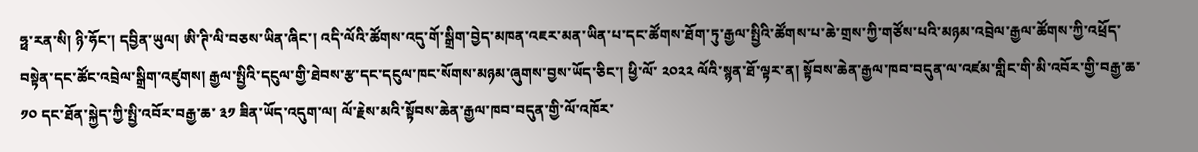ཧྥ་རན་སི། ཉི་ཧོང་། དབྱིན་ཡུལ། ཨི་ཊི་ལི་བཅས་ཡིན་ཞིང་། འདི་ལོའི་ཚོགས་འདུ་གོ་སྒྲིག་བྱེད་མཁན་འཇར་མན་ཡིན་པ་དང་ཚོགས་ཐོག་ཏུ་རྒྱལ་སྤྱིའི་ཚོགས་པ་ཆེ་གྲས་ཀྱི་གཙོས་པའི་མཉམ་འབྲེལ་རྒྱལ་ཚོགས་ཀྱི་འཕྲོད་བསྟེན་དང་ཚོང་འབྲེལ་སྒྲིག་འཛུགས། རྒྱལ་སྤྱིའི་དངུལ་གྱི་ཐེབས་རྩ་དང་དངུལ་ཁང་སོགས་མཉམ་ཞུགས་བྱས་ཡོད་ཅིང་། ཕྱི་ལོ་ ༢༠༢༢ ལོའི་སྙན་ཐོ་ལྟར་ན། སྟོབས་ཆེན་རྒྱལ་ཁབ་བདུན་ལ་འཛམ་གླིང་གི་མི་འབོར་གྱི་བརྒྱ་ཆ་ ༡༠ དང་ཐོན་སྐྱེད་ཀྱི་སྤྱི་འབོར་བརྒྱ་ཆ་ ༣༡ ཟིན་ཡོད་འདུག་ལ། ལོ་རྗེས་མའི་སྟོབས་ཆེན་རྒྱལ་ཁབ་བདུན་གྱི་ལོ་འཁོར་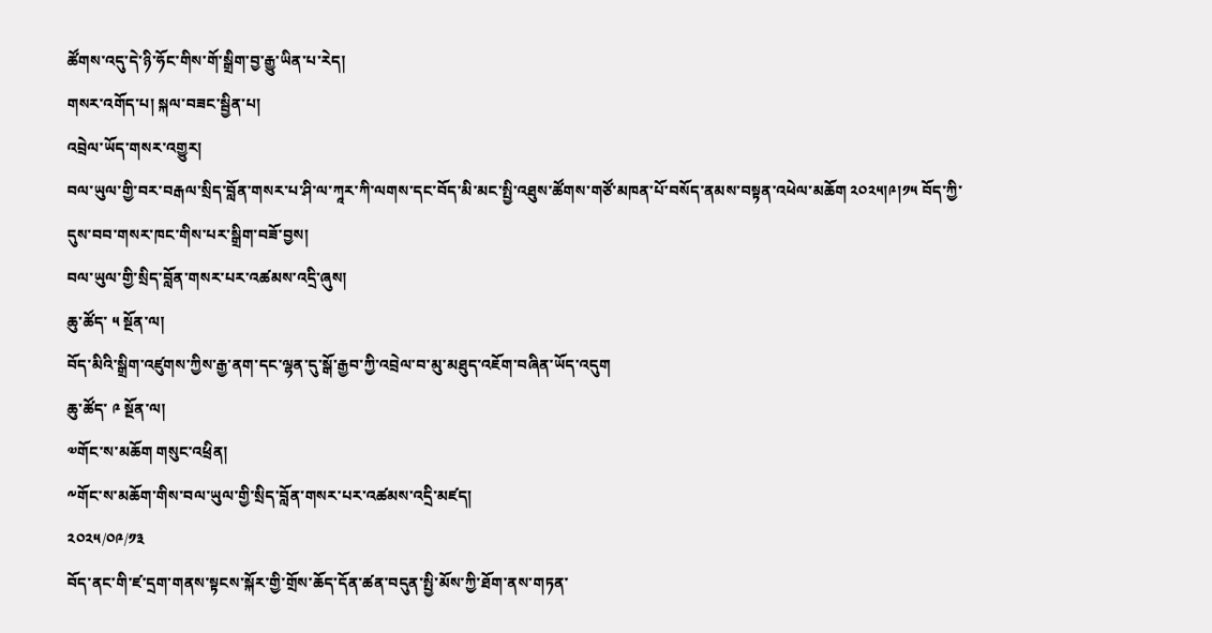ཚོགས་འདུ་དེ་ཉི་ཧོང་གིས་གོ་སྒྲིག་བྱ་རྒྱུ་ཡིན་པ་རེད།
གསར་འགོད་པ། སྐལ་བཟང་སྦྱིན་པ།
འབྲེལ་ཡོད་གསར་འགྱུར།
བལ་ཡུལ་གྱི་བར་བརྒལ་སྲིད་བློན་གསར་པ་ཤི་ལ་ཀཱར་ཀི་ལགས་དང་བོད་མི་མང་སྤྱི་འཐུས་ཚོགས་གཙོ་མཁན་པོ་བསོད་ནམས་བསྟན་འཕེལ་མཆོག ༢༠༢༥།༩།༡༥ བོད་ཀྱི་དུས་བབ་གསར་ཁང་གིས་པར་སྒྲིག་བཟོ་བྱས།
བལ་ཡུལ་གྱི་སྲིད་བློན་གསར་པར་འཚམས་འདྲི་ཞུས།
ཆུ་ཚོད་ ༥ སྔོན་ལ།
བོད་མིའི་སྒྲིག་འཛུགས་ཀྱིས་རྒྱ་ནག་དང་ལྷན་དུ་སྒོ་རྒྱབ་ཀྱི་འབྲེལ་བ་མུ་མཐུད་འཇོག་བཞིན་ཡོད་འདུག
ཆུ་ཚོད་ ༩ སྔོན་ལ།
༧གོང་ས་མཆོག གསུང་འཕྲིན།
༸གོང་ས་མཆོག་གིས་བལ་ཡུལ་གྱི་སྲིད་བློན་གསར་པར་འཚམས་འདྲི་མཛད།
༢༠༢༥/༠༩/༡༣
བོད་ནང་གི་ཛ་དྲག་གནས་སྟངས་སྐོར་གྱི་གྲོས་ཆོད་དོན་ཚན་བདུན་སྤྱི་མོས་ཀྱི་ཐོག་ནས་གཏན་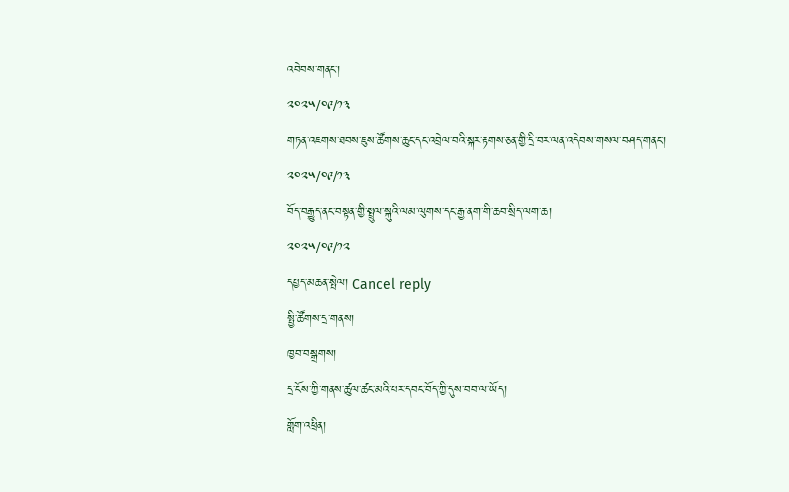འབེབས་གནང་།
༢༠༢༥/༠༩/༡༣
གཏན་འཇགས་ཐབས་ཇུས་ཚོགས་ཆུང་དང་འབྲེལ་བའི་སྐར་རྟགས་ཅན་གྱི་དྲི་བར་ལན་འདེབས་གསལ་བཤད་གནང་།
༢༠༢༥/༠༩/༡༣
བོད་བརྒྱུད་ནང་བསྟན་གྱི་སྤྲུལ་སྐུའི་ལམ་ལུགས་དང་རྒྱ་ནག་གི་ཆབ་སྲིད་ལག་ཆ།
༢༠༢༥/༠༩/༡༢
དཔྱད་མཆན་སྤེལ། Cancel reply
སྤྱི་ཚོགས་དྲ་གནས།
ཁྱབ་བསྒྲགས།
དྲ་ངོས་ཀྱི་གནས་ཚུལ་ཚང་མའི་པར་དབང་བོད་ཀྱི་དུས་བབ་ལ་ཡོད།
གློག་འཕྲིན།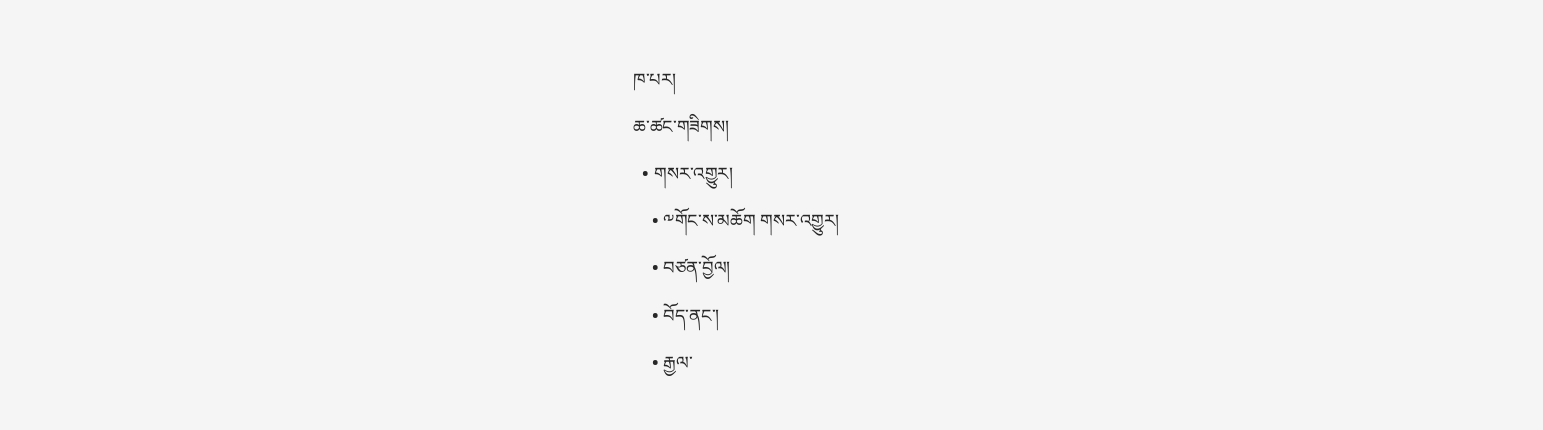ཁ་པར།
ཆ་ཚང་གཟིགས།
  • གསར་འགྱུར།
    • ༸གོང་ས་མཆོག གསར་འགྱུར།
    • བཙན་བྱོལ།
    • བོད་ནང་།
    • རྒྱལ་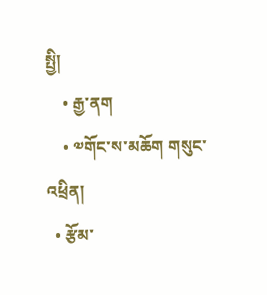སྤྱི།
    • རྒྱ་ནག
    • ༧གོང་ས་མཆོག གསུང་འཕྲིན།
  • རྩོམ་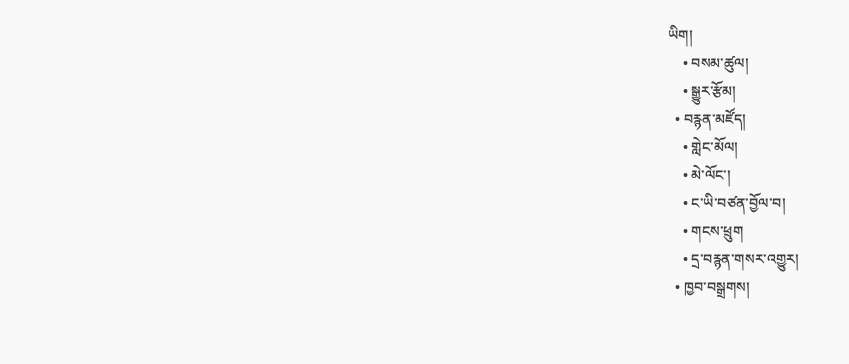ཡིག།
    • བསམ་ཚུལ།
    • སྒྱུར་རྩོམ།
  • བརྙན་མཛོད།
    • གླེང་མོལ།
    • མེ་ལོང་།
    • ང་ཡི་བཙན་བྱོལ་བ།
    • གངས་ཕྲུག
    • དྲ་བརྙན་གསར་འགྱུར།
  • ཁྱབ་བསྒྲགས།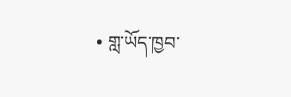• གླ་ཡོད་ཁྱབ་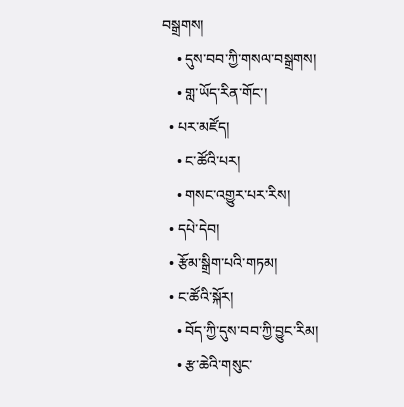བསྒྲགས།
    • དུས་བབ་ཀྱི་གསལ་བསྒྲགས།
    • གླ་ཡོད་རིན་གོང་།
  • པར་མཛོད།
    • ང་ཚོའི་པར།
    • གསང་འགྱུར་པར་རིས།
  • དཔེ་དེབ།
  • རྩོམ་སྒྲིག་པའི་གཏམ།
  • ང་ཚོའི་སྐོར།
    • བོད་ཀྱི་དུས་བབ་ཀྱི་བྱུང་རིམ།
    • རྩ་ཆེའི་གསུང་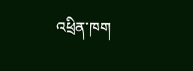འཕྲིན་ཁག